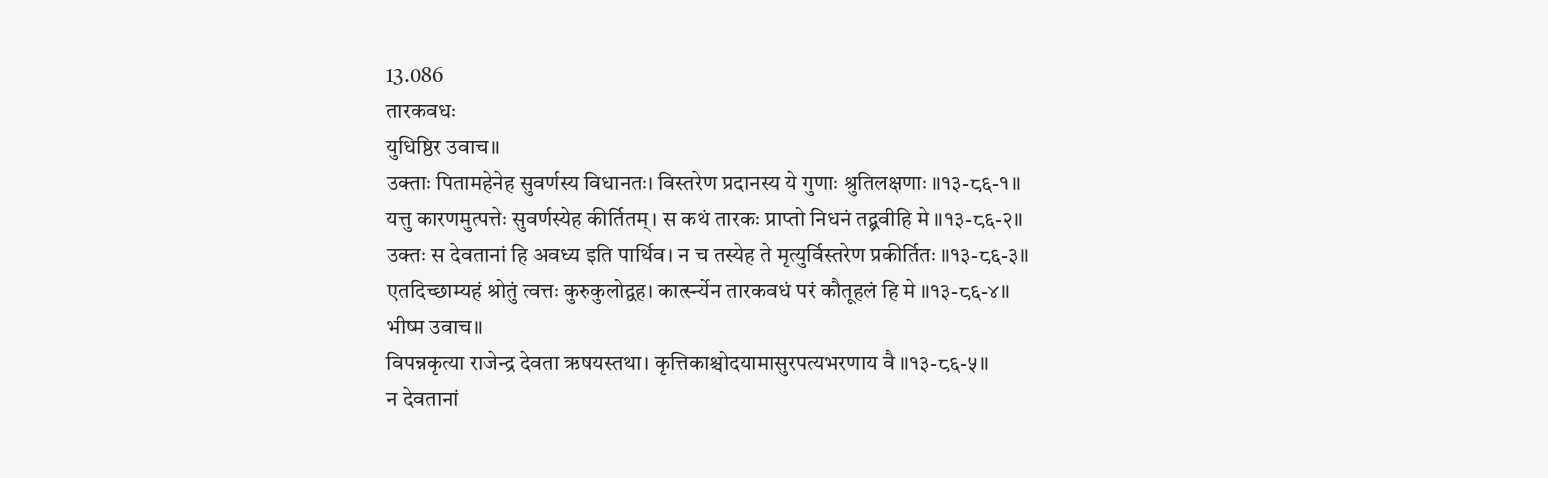13.086
तारकवधः
युधिष्ठिर उवाच॥
उक्ताः पितामहेनेह सुवर्णस्य विधानतः। विस्तरेण प्रदानस्य ये गुणाः श्रुतिलक्षणाः ॥१३-८६-१॥
यत्तु कारणमुत्पत्तेः सुवर्णस्येह कीर्तितम्। स कथं तारकः प्राप्तो निधनं तद्ब्रवीहि मे ॥१३-८६-२॥
उक्तः स देवतानां हि अवध्य इति पार्थिव। न च तस्येह ते मृत्युर्विस्तरेण प्रकीर्तितः ॥१३-८६-३॥
एतदिच्छाम्यहं श्रोतुं त्वत्तः कुरुकुलोद्वह। कार्त्स्न्येन तारकवधं परं कौतूहलं हि मे ॥१३-८६-४॥
भीष्म उवाच॥
विपन्नकृत्या राजेन्द्र देवता ऋषयस्तथा। कृत्तिकाश्चोदयामासुरपत्यभरणाय वै ॥१३-८६-५॥
न देवतानां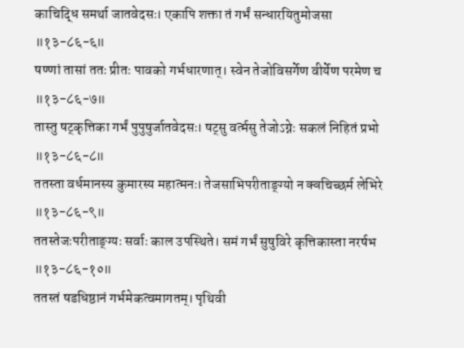काचिद्धि समर्था जातवेदसः। एकापि शक्ता तं गर्भं सन्धारयितुमोजसा ॥१३-८६-६॥
षण्णां तासां ततः प्रीतः पावको गर्भधारणात्। स्वेन तेजोविसर्गेण वीर्येण परमेण च ॥१३-८६-७॥
तास्तु षट्कृत्तिका गर्भं पुपुषुर्जातवेदसः। षट्सु वर्त्मसु तेजोऽग्नेः सकलं निहितं प्रभो ॥१३-८६-८॥
ततस्ता वर्धमानस्य कुमारस्य महात्मनः। तेजसाभिपरीताङ्ग्यो न क्वचिच्छर्म लेभिरे ॥१३-८६-९॥
ततस्तेजःपरीताङ्ग्यः सर्वाः काल उपस्थिते। समं गर्भं सुषुविरे कृत्तिकास्ता नरर्षभ ॥१३-८६-१०॥
ततस्तं षडधिष्ठानं गर्भमेकत्वमागतम्। पृथिवी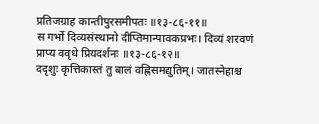प्रतिजग्राह कान्तीपुरसमीपतः ॥१३-८६-११॥
स गर्भो दिव्यसंस्थानो दीप्तिमान्पावकप्रभः। दिव्यं शरवणं प्राप्य ववृधे प्रियदर्शनः ॥१३-८६-१२॥
ददृशुः कृत्तिकास्तं तु बालं वह्निसमद्युतिम्। जातस्नेहाश्च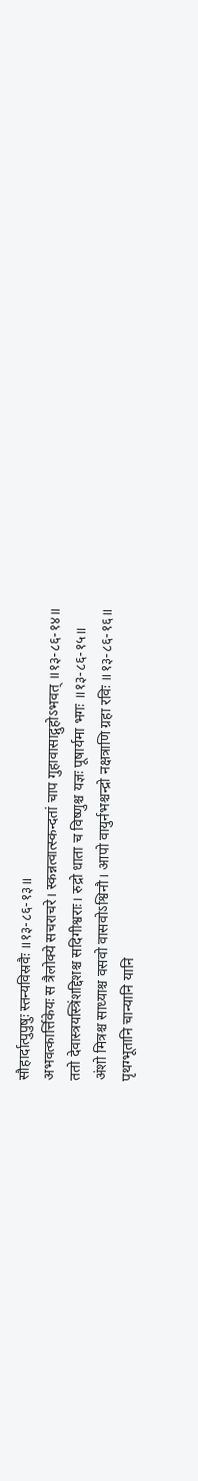सौहार्दात्पुपुषुः स्तन्यविस्रवैः ॥१३-८६-१३॥
अभवत्कार्त्तिकेयः स त्रैलोक्ये सचराचरे। स्कन्नत्वात्स्कन्दतां चाप गुहावासाद्गुहोऽभवत् ॥१३-८६-१४॥
ततो देवास्त्रयस्त्रिंशद्दिशश्च सदिगीश्वराः। रुद्रो धाता च विष्णुश्च यज्ञः पूषार्यमा भगः ॥१३-८६-१५॥
अंशो मित्रश्च साध्याश्च वसवो वासवोऽश्विनौ। आपो वायुर्नभश्चन्द्रो नक्षत्राणि ग्रहा रविः ॥१३-८६-१६॥
पृथग्भूतानि चान्यानि यानि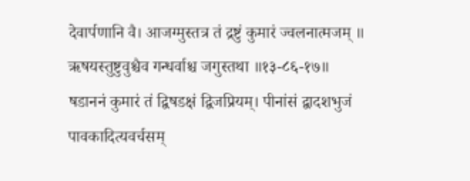देवार्पणानि वै। आजग्मुस्तत्र तं द्रष्टुं कुमारं ज्वलनात्मजम् ॥ ऋषयस्तुष्टुवुश्चैव गन्धर्वाश्च जगुस्तथा ॥१३-८६-१७॥
षडाननं कुमारं तं द्विषडक्षं द्विजप्रियम्। पीनांसं द्वादशभुजं पावकादित्यवर्चसम्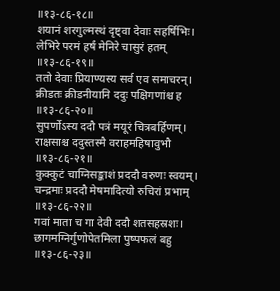॥१३-८६-१८॥
शयानं शरगुल्मस्थं दृष्ट्वा देवाः सहर्षिभिः। लेभिरे परमं हर्षं मेनिरे चासुरं हतम् ॥१३-८६-१९॥
ततो देवाः प्रियाण्यस्य सर्व एव समाचरन्। क्रीडतः क्रीडनीयानि ददुः पक्षिगणांश्च ह ॥१३-८६-२०॥
सुपर्णोऽस्य ददौ पत्रं मयूरं चित्रबर्हिणम्। राक्षसाश्च ददुस्तस्मै वराहमहिषावुभौ ॥१३-८६-२१॥
कुक्कुटं चाग्निसङ्काशं प्रददौ वरुणः स्वयम्। चन्द्रमाः प्रददौ मेषमादित्यो रुचिरां प्रभाम् ॥१३-८६-२२॥
गवां माता च गा देवी ददौ शतसहस्रशः। छागमग्निर्गुणोपेतमिला पुष्पफलं बहु ॥१३-८६-२३॥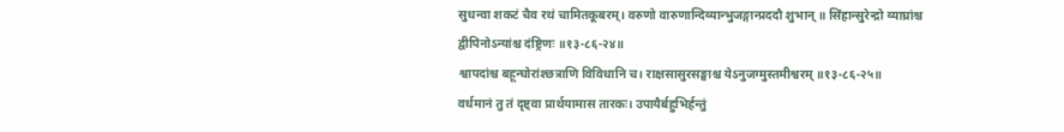सुधन्वा शकटं चैव रथं चामितकूबरम्। वरुणो वारुणान्दिव्यान्भुजङ्गान्प्रददौ शुभान् ॥ सिंहान्सुरेन्द्रो व्याघ्रांश्च द्वीपिनोऽन्यांश्च दंष्ट्रिणः ॥१३-८६-२४॥
श्वापदांश्च बहून्घोरांश्छत्राणि विविधानि च। राक्षसासुरसङ्घाश्च येऽनुजग्मुस्तमीश्वरम् ॥१३-८६-२५॥
वर्धमानं तु तं दृष्ट्वा प्रार्थयामास तारकः। उपायैर्बहुभिर्हन्तुं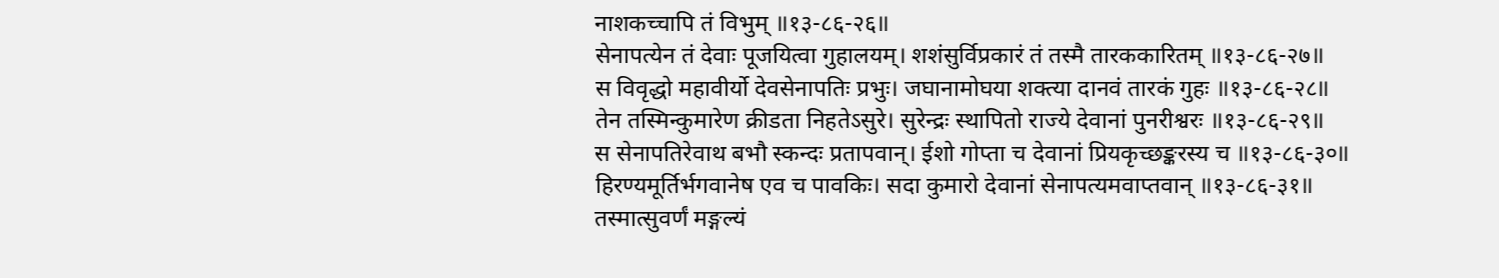नाशकच्चापि तं विभुम् ॥१३-८६-२६॥
सेनापत्येन तं देवाः पूजयित्वा गुहालयम्। शशंसुर्विप्रकारं तं तस्मै तारककारितम् ॥१३-८६-२७॥
स विवृद्धो महावीर्यो देवसेनापतिः प्रभुः। जघानामोघया शक्त्या दानवं तारकं गुहः ॥१३-८६-२८॥
तेन तस्मिन्कुमारेण क्रीडता निहतेऽसुरे। सुरेन्द्रः स्थापितो राज्ये देवानां पुनरीश्वरः ॥१३-८६-२९॥
स सेनापतिरेवाथ बभौ स्कन्दः प्रतापवान्। ईशो गोप्ता च देवानां प्रियकृच्छङ्करस्य च ॥१३-८६-३०॥
हिरण्यमूर्तिर्भगवानेष एव च पावकिः। सदा कुमारो देवानां सेनापत्यमवाप्तवान् ॥१३-८६-३१॥
तस्मात्सुवर्णं मङ्गल्यं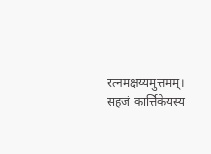रत्नमक्षय्यमुत्तमम्। सहजं कार्त्तिकेयस्य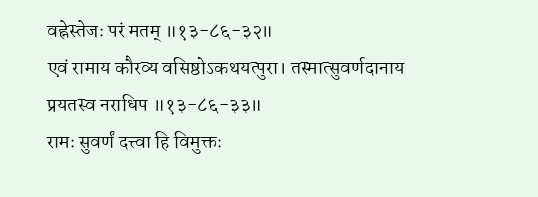वह्नेस्तेजः परं मतम् ॥१३-८६-३२॥
एवं रामाय कौरव्य वसिष्ठोऽकथयत्पुरा। तस्मात्सुवर्णदानाय प्रयतस्व नराधिप ॥१३-८६-३३॥
रामः सुवर्णं दत्त्वा हि विमुक्तः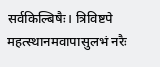सर्वकिल्बिषैः। त्रिविष्टपे महत्स्थानमवापासुलभं नरैः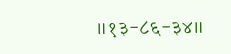॥१३-८६-३४॥